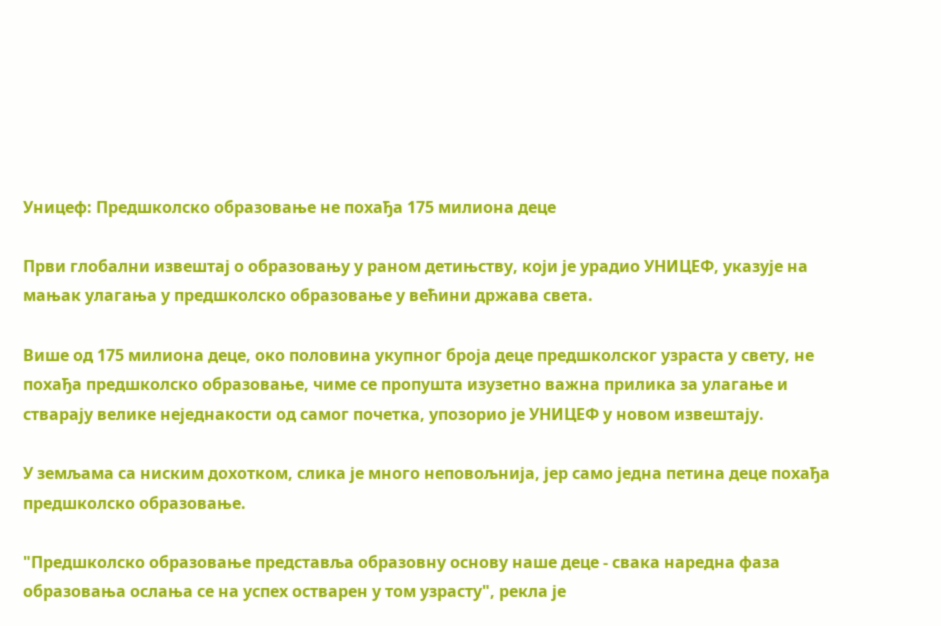Уницеф: Предшколско образовање не похађа 175 милиона деце

Први глобални извештај о образовању у раном детињству, који је урадио УНИЦЕФ, указује на мањак улагања у предшколско образовање у већини држава света.

Више од 175 милиона деце, око половина укупног броја деце предшколског узраста у свету, не похађа предшколско образовање, чиме се пропушта изузетно важна прилика за улагање и стварају велике неједнакости од самог почетка, упозорио је УНИЦЕФ у новом извештају.

У земљама са ниским дохотком, слика је много неповољнија, јер само једна петина деце похађа предшколско образовање.

"Предшколско образовање представља образовну основу наше деце - свака наредна фаза образовања ослања се на успех остварен у том узрасту", рекла је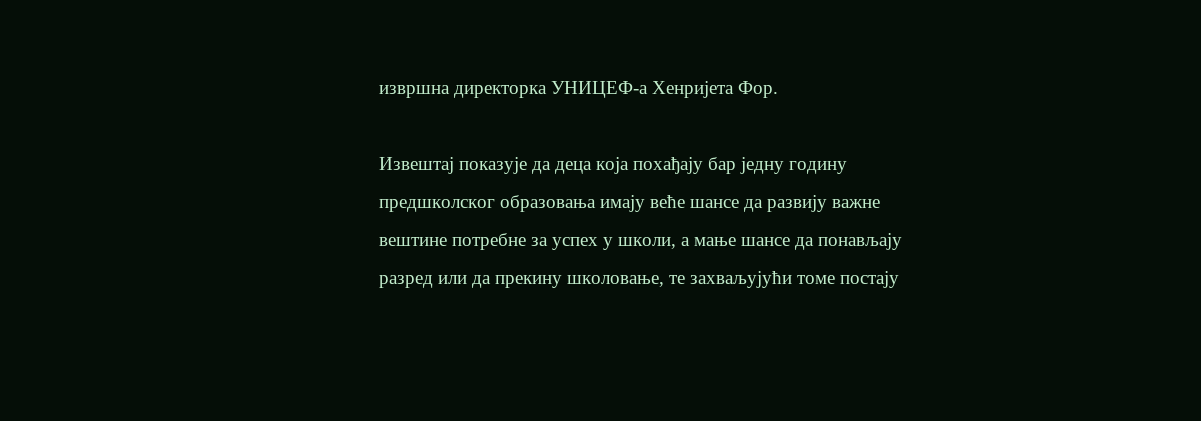извршна директорка УНИЦЕФ-а Хенријета Фор.

Извештај показује да деца која похађају бар једну годину предшколског образовања имају веће шансе да развију важне вештине потребне за успех у школи, а мање шансе да понављају разред или да прекину школовање, те захваљујући томе постају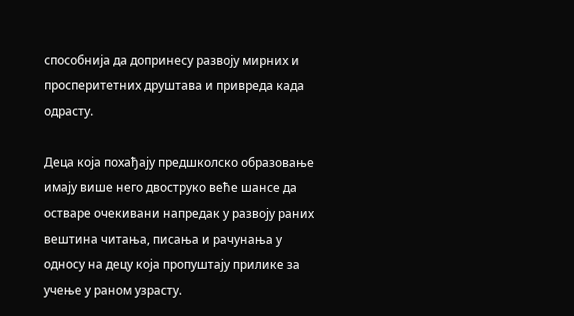способнија да допринесу развоју мирних и просперитетних друштава и привреда када одрасту.

Деца која похађају предшколско образовање имају више него двоструко веће шансе да остваре очекивани напредак у развоју раних вештина читања, писања и рачунања у односу на децу која пропуштају прилике за учење у раном узрасту.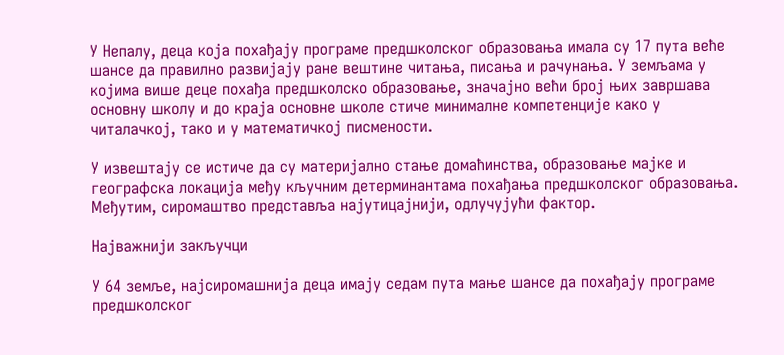У Непалу, деца која похађају програме предшколског образовања имала су 17 пута веће шансе да правилно развијају ране вештине читања, писања и рачунања. У земљама у којима више деце похађа предшколско образовање, значајно већи број њих завршава основну школу и до краја основне школе стиче минималне компетенције како у читалачкој, тако и у математичкој писмености.

У извештају се истиче да су материјално стање домаћинства, образовање мајке и географска локација међу кључним детерминантама похађања предшколског образовања. Међутим, сиромаштво представља најутицајнији, одлучујући фактор.

Најважнији закључци

У 64 земље, најсиромашнија деца имају седам пута мање шансе да похађају програме предшколског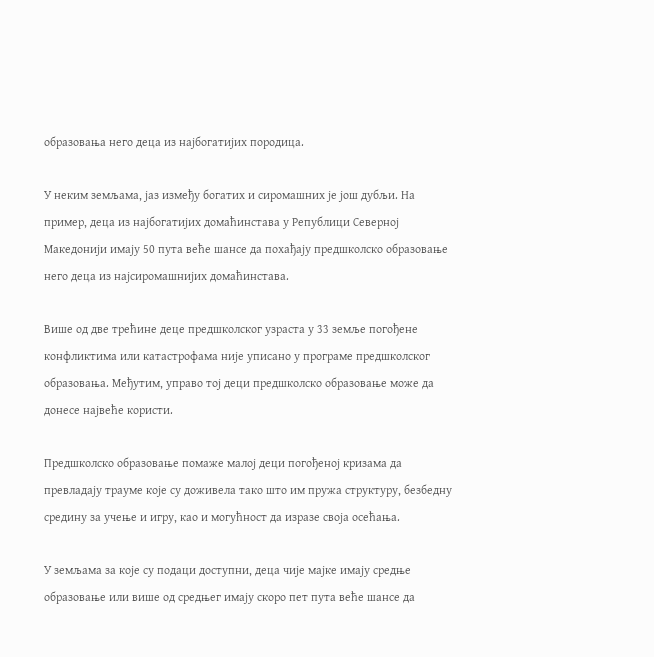образовања него деца из најбогатијих породица.

У неким земљама, јаз између богатих и сиромашних је још дубљи. На пример, деца из најбогатијих домаћинстава у Републици Северној Македонији имају 50 пута веће шансе да похађају предшколско образовање него деца из најсиромашнијих домаћинстава.

Више од две трећине деце предшколског узраста у 33 земље погођене конфликтима или катастрофама није уписано у програме предшколског образовања. Међутим, управо тој деци предшколско образовање може да донесе највеће користи.

Предшколско образовање помаже малој деци погођеној кризама да превладају трауме које су доживела тако што им пружа структуру, безбедну средину за учење и игру, као и могућност да изразе своја осећања.

У земљама за које су подаци доступни, деца чије мајке имају средње образовање или више од средњег имају скоро пет пута веће шансе да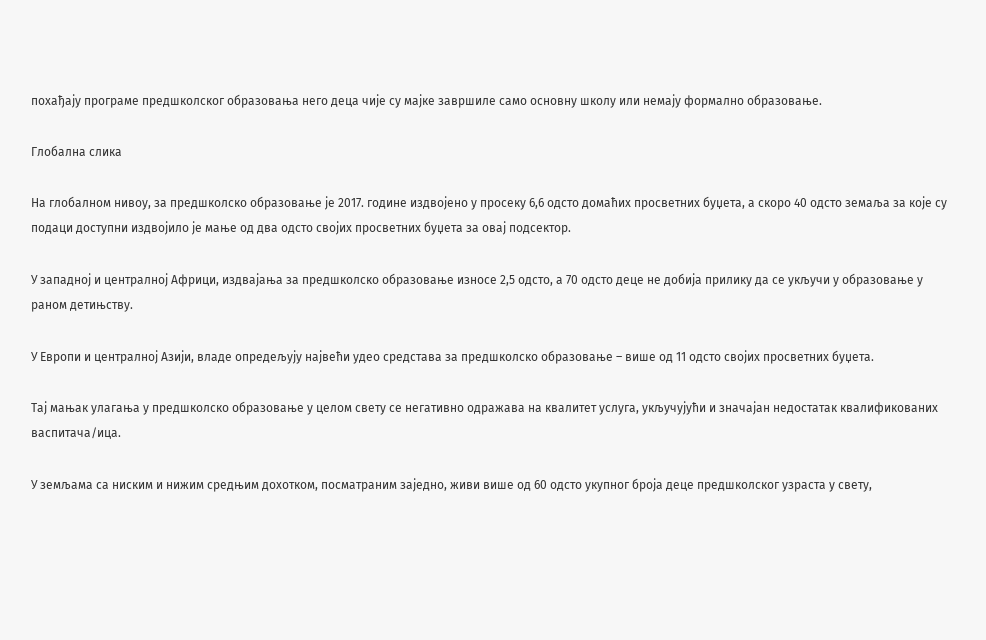похађају програме предшколског образовања него деца чије су мајке завршиле само основну школу или немају формално образовање.

Глобална слика

На глобалном нивоу, за предшколско образовање је 2017. године издвојено у просеку 6,6 одсто домаћих просветних буџета, а скоро 40 одсто земаља за које су подаци доступни издвојило је мање од два одсто својих просветних буџета за овај подсектор.

У западној и централној Африци, издвајања за предшколско образовање износе 2,5 одсто, а 70 одсто деце не добија прилику да се укључи у образовање у раном детињству.

У Европи и централној Азији, владе опредељују највећи удео средстава за предшколско образовање – више од 11 одсто својих просветних буџета.

Тај мањак улагања у предшколско образовање у целом свету се негативно одражава на квалитет услуга, укључујући и значајан недостатак квалификованих васпитача/ица.

У земљама са ниским и нижим средњим дохотком, посматраним заједно, живи више од 60 одсто укупног броја деце предшколског узраста у свету,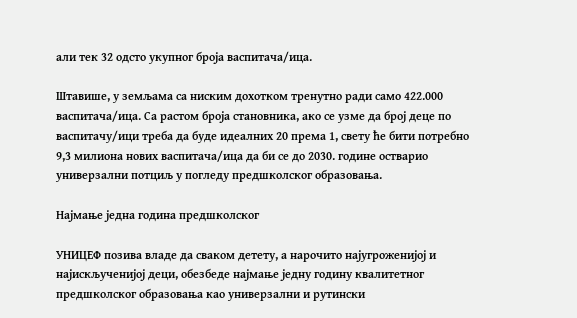али тек 32 одсто укупног броја васпитача/ица.

Штавише, у земљама са ниским дохотком тренутно ради само 422.000 васпитача/ица. Са растом броја становника, ако се узме да број деце по васпитачу/ици треба да буде идеалних 20 према 1, свету ће бити потребно 9,3 милиона нових васпитача/ица да би се до 2030. године остварио универзални потциљ у погледу предшколског образовања.

Најмање једна година предшколског

УНИЦЕФ позива владе да сваком детету, а нарочито најугроженијој и најискљученијој деци, обезбеде најмање једну годину квалитетног предшколског образовања као универзални и рутински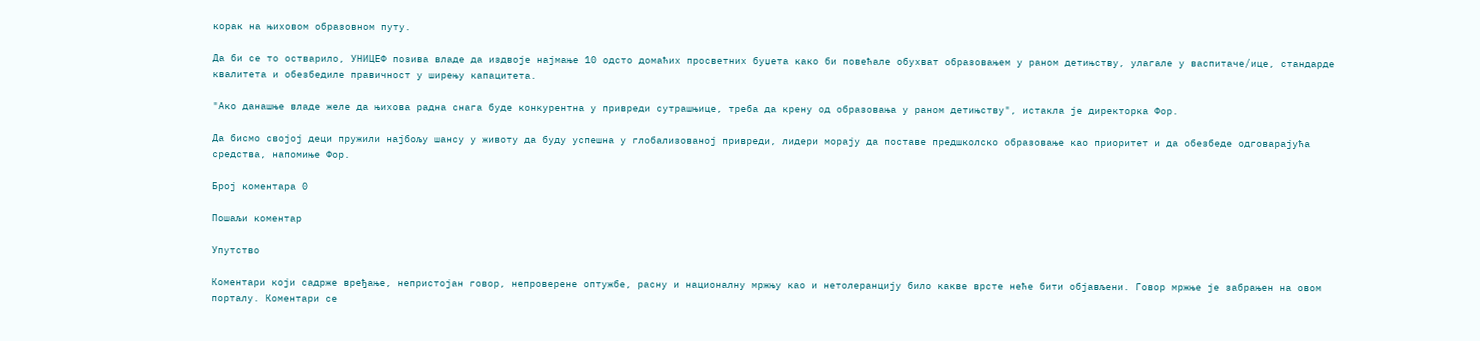корак на њиховом образовном путу.

Да би се то остварило, УНИЦЕФ позива владе да издвоје најмање 10 одсто домаћих просветних буџета како би повећале обухват образовањем у раном детињству, улагале у васпитаче/ице, стандарде квалитета и обезбедиле правичност у ширењу капацитета.

"Ако данашње владе желе да њихова радна снага буде конкурентна у привреди сутрашњице, треба да крену од образовања у раном детињству", истакла је директорка Фор.

Да бисмо својој деци пружили најбољу шансу у животу да буду успешна у глобализованој привреди, лидери морају да поставе предшколско образовање као приоритет и да обезбеде одговарајућа средства, напомиње Фор.

Број коментара 0

Пошаљи коментар

Упутство

Коментари који садрже вређање, непристојан говор, непроверене оптужбе, расну и националну мржњу као и нетолеранцију било какве врсте неће бити објављени. Говор мржње је забрањен на овом порталу. Коментари се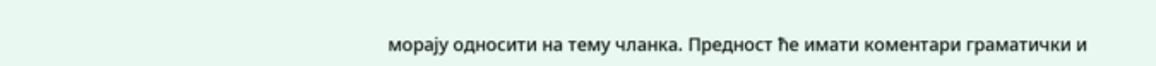морају односити на тему чланка. Предност ће имати коментари граматички и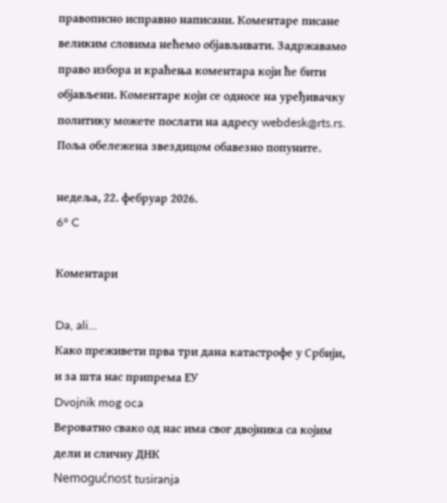правописно исправно написани. Коментаре писане великим словима нећемо објављивати. Задржавамо право избора и краћења коментара који ће бити објављени. Коментаре који се односе на уређивачку политику можете послати на адресу webdesk@rts.rs. Поља обележена звездицом обавезно попуните.

недеља, 22. фебруар 2026.
6° C

Коментари

Da, ali...
Како преживети прва три дана катастрофе у Србији, и за шта нас припрема ЕУ
Dvojnik mog oca
Вероватно свако од нас има свог двојника са којим дели и сличну ДНК
Nemogućnost tusiranja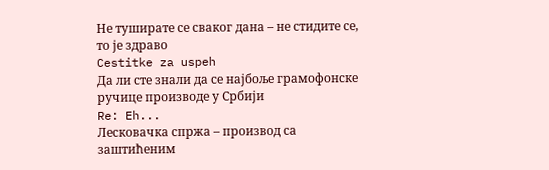Не туширате се сваког дана – не стидите се, то је здраво
Cestitke za uspeh
Да ли сте знали да се најбоље грамофонске ручице производе у Србији
Re: Eh...
Лесковачка спржа – производ са заштићеним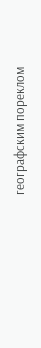географским пореклом